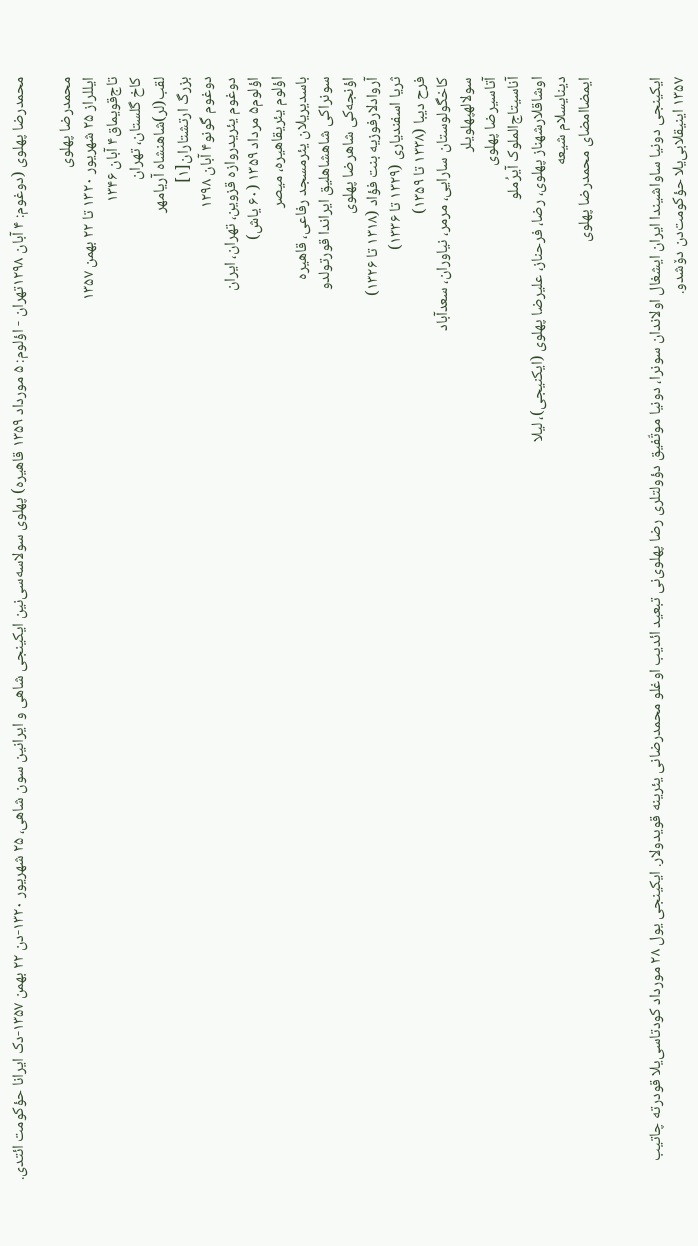محمدرضا پهلوی (دوغوم: ۴ آبان ۱۲۹۸تهران - اؤلوم: ۵ مورداد ۱۳۵۹ قاهیره) پهلوی سولاسه‌سی‌نین ایکینجی شاهی و ایرانین سون شاهی، ۲۵ شهریور ۱۳۲۰-دن ۲۲ بهمن ۱۳۵۷-دک ایرانا حؤکومت ائتدی.

محمدرضا پهلوی
ایللراز ۲۵ شهریور ۱۳۲۰ تا ۲۲ بهمن ۱۳۵۷
تاج‌قویماق۴ آبان ۱۳۴۶
کاخ گلستان، تهران
لقب(لر)شاهنشاه آریامهر
بزرگ ارتشتاران[۱]
دوغوم گونو۴ آبان ۱۲۹۸
دوغوم یئریدروازه قزوین، تهران، ایران
اؤلوم۵ مرداد ۱۳۵۹ (۶۰ یاش)
اؤلوم یئریقاهیره، میصر
باسدیریلان یئرمسجد رفاعی، قاهیره
سونراکی شاهشاهلیق ایراندا قورتولدو
اؤنجه‌کی شاهرضا پهلوی
آروادلارفوزیه بنت فؤاد (۱۳۱۸ تا ۱۳۲۶)
ثریا اسفندیاری (۱۳۲۹ تا ۱۳۳۶)
فرح دیبا (۱۳۳۸ تا ۱۳۵۹)
کاخگولوستان سارایی، مرمر، نیاوران، سعدآباد
سولالهپهلویلر
آتاسیرضا پهلوی
آناسیتاج‌الملوک آیرُملو
اوشاقلارشهناز پهلوی، رضا، فرحناز، علیرضا پهلوی (ایکنیجی)، لیلا
دینایسلام شیعه
ایمضاامضای محمدرضا پهلوی


ایکینجی دونیا ساواشیندا ایران ایشغال اولاندان سونرا، دونیا موتّفیق دؤولتلری رضا پهلوی‌نی تبعید ائدیب اوغلو محمدرضانی یئرینه قویدولار. ایکینجی یول ۲۸ مورداد کودتاسی‌یلا قودرته چاتیب ۱۳۵۷ اینیقلابی‌یلا حؤکومت‌دن دۆشدو.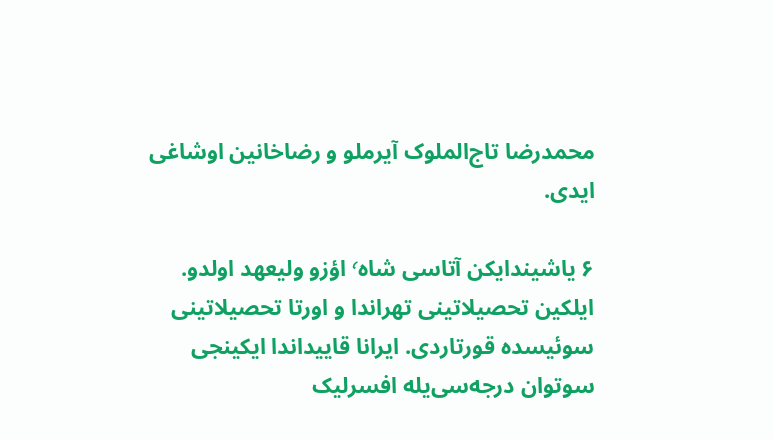محمدرضا تاج‌الملوک آیرملو و رضاخانین اوشاغی ایدی.

۶ یاشیندایکن آتاسی شاه٬ اؤزو ولیعهد اولدو. ایلکین تحصیلاتینی تهراندا و اورتا تحصیلاتینی سوئیسده قورتاردی. ایرانا قاییداندا ایکینجی سوتوان درجه‌سی‌یله افسرلیک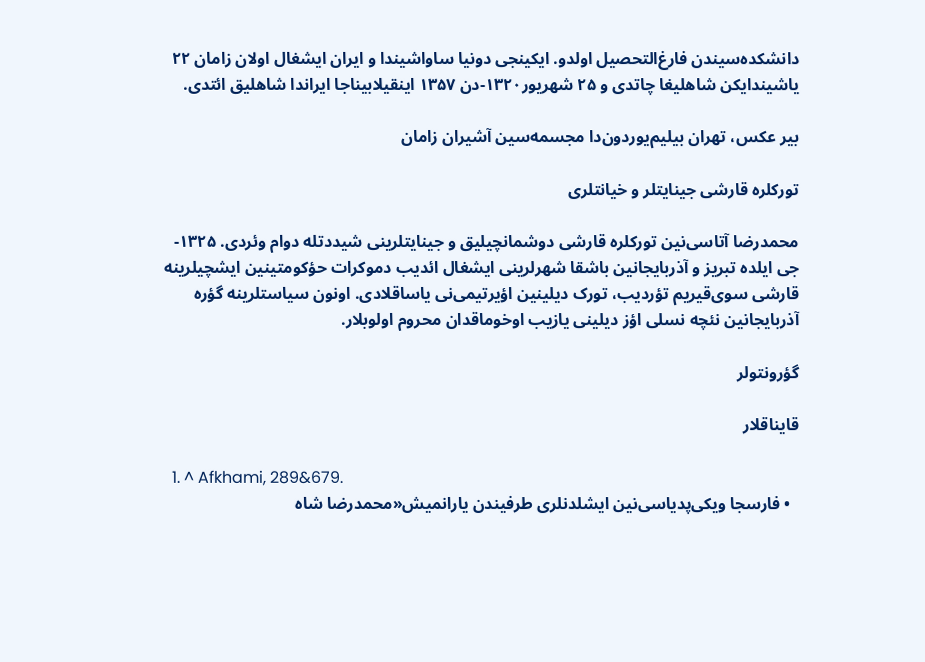دانشکده‌سیندن فارغ‌التحصیل اولدو. ایکینجی دونیا ساواشیندا و ایران ایشغال اولان زامان ۲۲ یاشیندایکن شاهلیغا چاتدی و ۲۵ شهریور۱۳۲۰-دن ۱۳۵۷ اینقیلابیناجا ایراندا شاهلیق ائتدی.

بیر عکس، تهران بیلیم‌یوردون‌دا مجسمه‌سین آشیران زامان

تورکلره قارشی جینایتلر و خیانتلری

محمدرضا آتاسی‌نین تورکلره قارشی دوشمانچیلیق و جینایتلرینی شیددتله دوام وئردی. ۱۳۲۵-جی ایلده تبریز و آذربایجانین باشقا شهرلرینی ایشغال ائدیب دموکرات حؤکومتینین ایشچیلرینه قارشی سوی‌قیریم تؤردیب، تورک دیلینین اؤیرتیمی‌نی یاساقلادی. اونون سیاستلرینه گؤره آذربایجانین نئچه نسلی اؤز دیلینی یازیب اوخوماقدان محروم اولوبلار.

گؤرونتولر

قایناقلار

  1. ^ Afkhami, 289&679.
  • فارسجا ویکی‌پدیاسی‌نین ایشلدنلری طرفیندن یارانمیش«محمدرضا شاه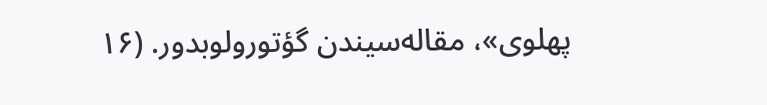پهلوی»، مقاله‌سیندن گؤتورولوبدور. (۱۶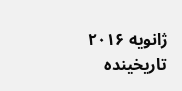ژانویه ۲۰۱۶ تاریخینده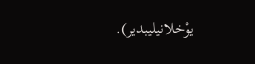یوْخلانیلیبدیر).